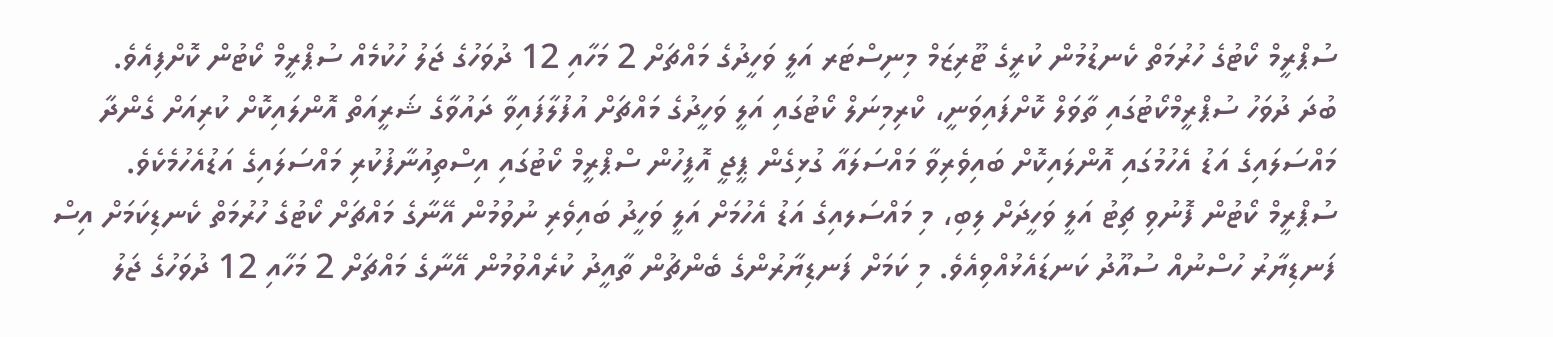ސުޕްރީމް ކޯޓުގެ ހުރުމަތް ކެނޑުމުން ކުރީގެ ޓޫރިޒަމް މިނިސްޓަރ އަލީ ވަހީދުގެ މައްޗަށް 2 މަހާއި 12 ދުވަހުގެ ޖަލު ހުކުމެއް ސުޕްރީމް ކޯޓުން ކޮށްފިއެވެ.
ބުދަ ދުވަހު ސުޕްރީމްކޯޓުގައި ތާވަލް ކޮށްފައިވަނީ، ކްރިމިނަލް ކޯޓުގައި އަލީ ވަހީދުގެ މައްޗަށް އުފުލާފައިވާ ދައުވާގެ ޝަރީއަތް އޮންލައިކޮށް ކުރިއަށް ގެންދާ މައްސަލައިގެ އަޑު އެހުމުގައި އޮންލައިކޮށް ބައިވެރިވާ މައްސަލައާ ގުޅިގެން ޕީޖީ އޮފީހުން ސްޕްރީމް ކޯޓުގައި އިސްތިއުނާފުކުރި މައްސަލައިގެ އަޑުއެހުމެކެވެ.
ސުޕްރީމް ކޯޓުން ފޮނުވި ޗިޓު އަލީ ވަހީދަށް ލިބި، މި މައްސަލއިގެ އަޑު އެހުމަށް އަލީ ވަހީދު ބައިވެރި ނުވުމުން އޭނާގެ މައްޗަށް ކޯޓުގެ ހުރުމަތް ކެނޑިކަމަށް އިސް ފަނޑިޔާރު ހުސްނުއް ސުއޫދު ކަނޑައެޅުއްވިއެވެ. މި ކަމަށް ފަނޑިޔާރުންގެ ބެންޗުން ތާއީދު ކުރެއްވުމުން އޭނާގެ މައްޗަށް 2 މަހާއި 12 ދުވަހުގެ ޖަލު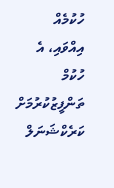ހުކުމެއް އިއްވައި، އެ ހުކުމް ތަންފީޒުކުރުމަށް ކަރެކްޝަނަލް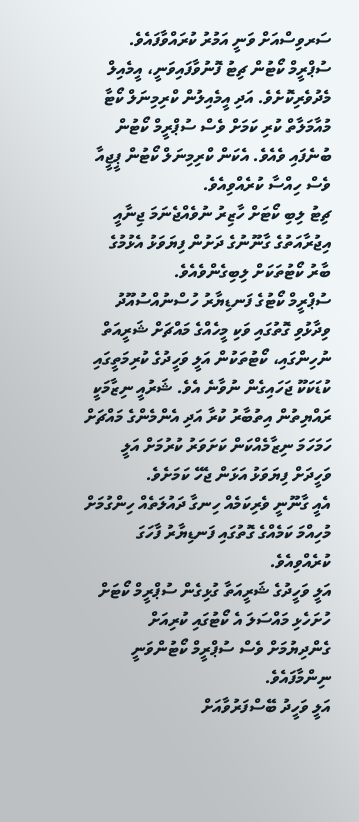ސަރވިސްއަށް ވަނީ އަމުރު ކުރައްވާފައެވެ.
ސުޕްރީމް ކޯޓުން ޗިޓު ފޮނުވާފައިވަނީ، އީމެއިލް މެދުވެރިކޮށެވެ. އަދި އީމެއިލުން ކްރިމިނަލް ކޯޓާ މުއާމަލާތް ކުރި ކަމަށް ވެސް ސުޕްރީމް ކޯޓުން ބުނެފައި ވެއެވެ. އެކަން ކްރިމިނަލް ކޯޓުން ޕީޖީއާ ވެސް ހިއްސާ ކުރެއްވިއެވެ.
ޗިޓު ލިބި ކޯޓަށް ހާޒިރު ނުވެއްޖެނަމަ ޖިނާއީ އިޖުރާއަތުގެ ގާނޫނުގެ ދަށުން ފިޔަވަޅު އެޅުމުގެ ބާރު ކޯޓުތަކަށް ލިބިގެންވެއެވެ.
ސުޕްރީމް ކޯޓުގެ ފަނޑިޔާރު ހުސްނުއްސުއޫދު ވިދާޅުވި ގޮތުގައި ވަކި މީހެއްގެ މައްޗަށް ޝަރީއަތް ނުހިންގައި، ކޯޓުތަކުން އަލީ ވަހީދުގެ ކުރިމަތީގައި ކުޑަކަކޫ ޖަހައިގެން ނުވާނެ އެވެ. ޝަރުއީ ނިޒާމަކީ ރައްޔިތުން އިތުބާރު ކުރާ އަދި އެންމެންގެ މައްޗަށް ހަމަހަމަ ނިޒާމެއްކަން ކަށަވަރު ކުރުމަށް އަލީ ވަހީދަށް ފިޔަވަޅު އަޅަން ޖެހޭ ކަމަށެވެ.
އެއީ ގާނޫނީ ވެރިކަމެއް ހިނގާ ދައުލަތެއް ހިންގުމަށް މުހިއްމަ ކަމެއްގެ ގޮތުގައި ފަނޑިޔާރު ފާހަގަ ކުރެއްވިއެވެ.
އަލީ ވަހީދުގެ ޝަރީއަތާ ގުޅިގެން ސުޕްރީމް ކޯޓަށް ހުށަހެޅި މައްސަލަ އެ ކޯޓުގައި ކުރިއަށް ގެންދިޔުމަށް ވެސް ސުޕްރީމް ކޯޓުންވަނީ ނިންމާފައެވެ.
އަލީ ވަހީދު ބޭސްފަރުވާއަށް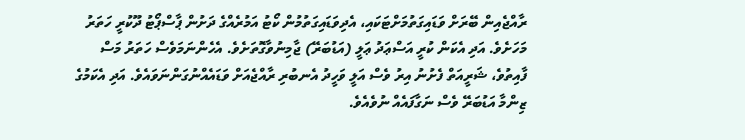ރާއްޖެއިން ބޭރަށް ވަޑައިގަތުމަށްޓަކައި، އެދިވަޑައިގަތުމުން ކޯޓު އަމުރެއްގެ ދަށުން ޕާސްޕޯޓު ދޫކުރީ ހަތަރު މަހަށެވެ. އަދި އެކަން ކުރީ އަސްޢަދު ޢަލީ (އަޑުބަރޭ) ޖާމިނުވާގޮތަށެވެ. އެހެންނަމަވެސް ހަތަރު މަސް ފާއިތުވެ، ޝަރީއަތް ފެށުނު އިރު ވެސް އަލީ ވަހީދު އެނބުރި ރާއްޖެއަށް ވަޑައެއްނުގަންނަވައެވެ. އަދި އެކަމުގެ ޒިންމާ އަޑުބަރޭ ވެސް ނަގާފައެއް ނުވެއެވެ.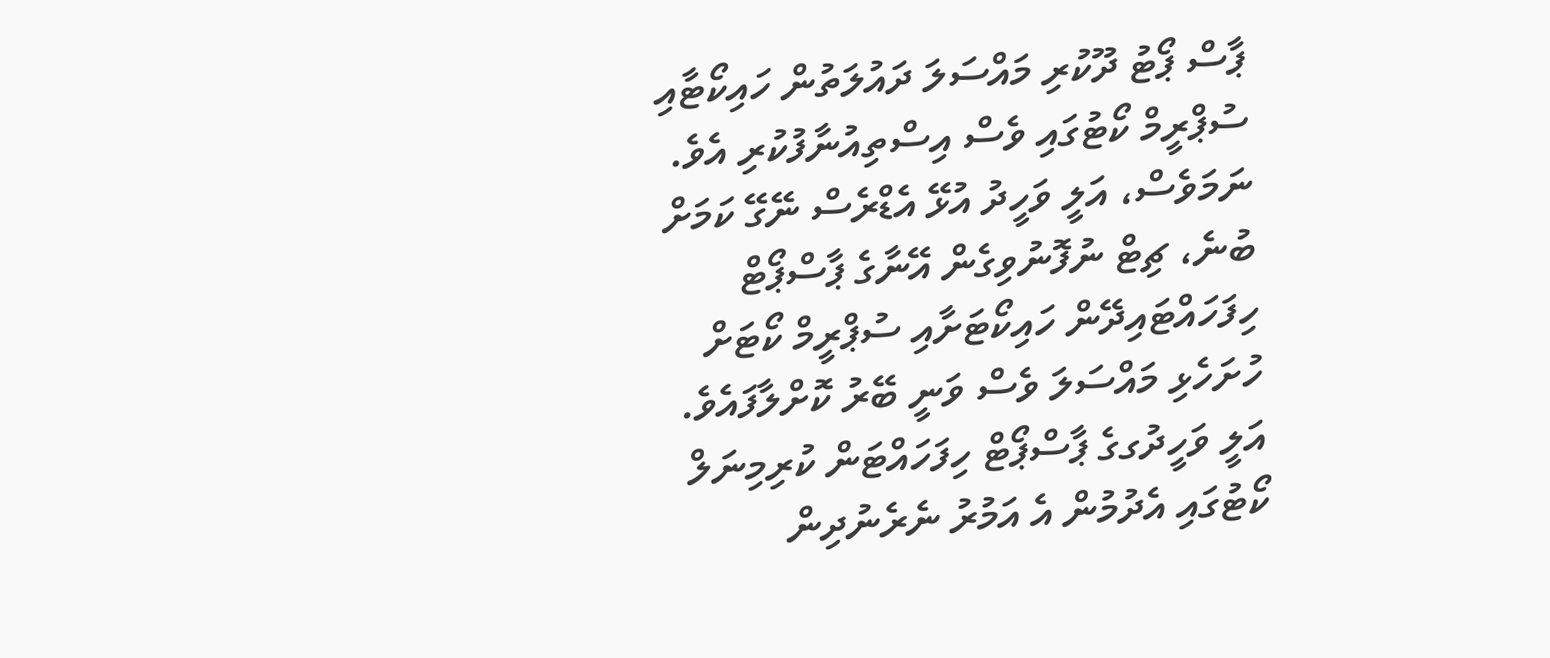ޕާސް ޕޯޓު ދޫކުރި މައްސަލަ ދައުލަތުން ހައިކޯޓާއި ސުޕްރީމް ކޯޓުގައި ވެސް އިސްތިއުނާފުކުރި އެވެ. ނަމަވެސް، އަލީ ވަހީދު އުޅޭ އެޑްރެސް ނޭގޭ ކަމަށް ބުނެ، ޗިޓް ނުފޮނުވިގެން އޭނާގެ ޕާސްޕޯޓް ހިފަހައްޓައިދޭން ހައިކޯޓަށާއި ސުޕްރީމް ކޯޓަށް ހުށަހެޅި މައްސަލަ ވެސް ވަނީ ބޭރު ކޮށްލާފައެވެ.
އަލީ ވަހީދުގގެ ޕާސްޕޯޓް ހިފަހައްޓަން ކުރިމިނަލް ކޯޓުގައި އެދުމުން އެ އަމުރު ނެރެނުދިން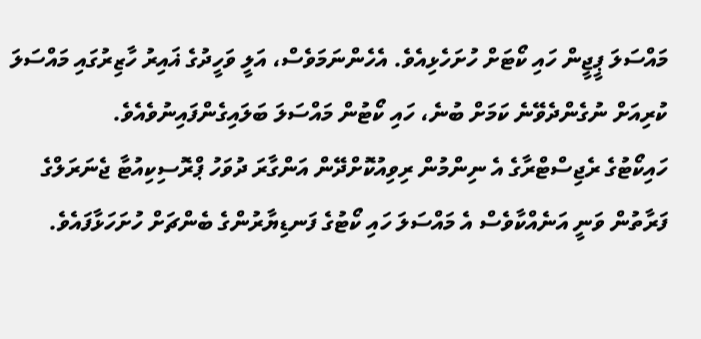މައްސަލަ ޕީޖީން ހައި ކޯޓަށް ހުށަހެޅިއެވެ. އެހެންނަމަވެސް، އަލީ ވަހީދުގެ ޣައިރު ހާޒިރުގައި މައްސަލަ ކުރިއަށް ނުގެންދެވޭނެ ކަމަށް ބުނެ، ހައި ކޯޓުން މައްސަލަ ބަލައިގެންފައިނުވެއެވެ.
ހައިކޯޓުގެ ރެޖިސްޓްރާގެ އެ ނިންމުން ރިވިއުކޮށްދޭން އަންގާރަ ދުވަހު ޕްރޮސިކިއުޓާ ޖެނަރަލްގެ ފަރާތުން ވަނީ އަނެއްކާވެސް އެ މައްސަލަ ހައި ކޯޓުގެ ފަނޑިޔާރުންގެ ބެންޗަށް ހުށަހަޅާފައެވެ.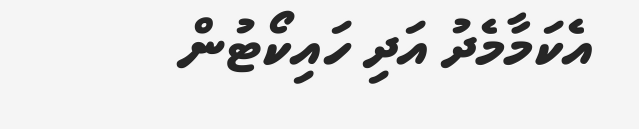އެކަމާމެދު އަދި ހައިކޯޓުން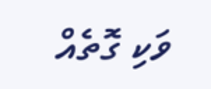ވަކި ގޮތެއް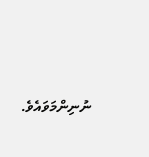ނުނިންމަވައެވެ.